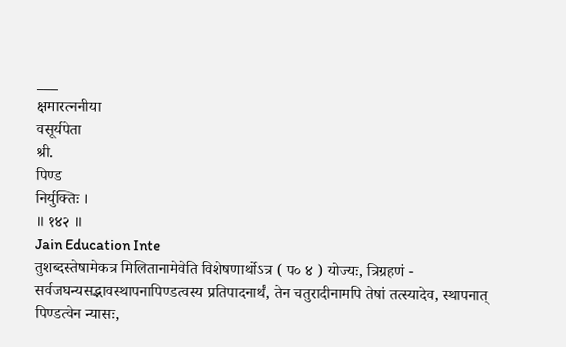___
क्षमारत्ननीया
वसूर्यपेता
श्री.
पिण्ड
निर्युक्तिः ।
॥ १४२ ॥
Jain Education Inte
तुशब्दस्तेषामेकत्र मिलितानामेवेति विशेषणार्थोऽत्र ( प० ४ ) योज्यः, त्रिग्रहणं - सर्वजघन्यसद्भावस्थापनापिण्डत्वस्य प्रतिपादनार्थं, तेन चतुरादीनामपि तेषां तत्स्यादेव, स्थापनात् पिण्डत्वेन न्यासः,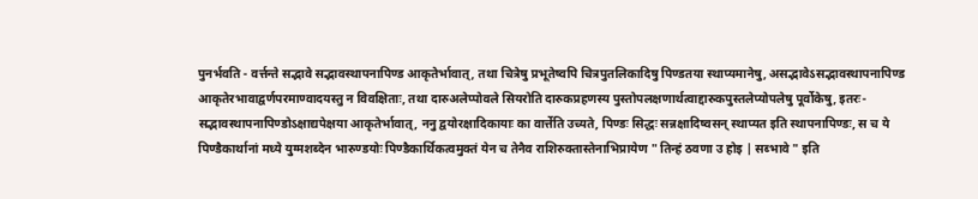पुनर्भवति - वर्त्तन्ते सद्भावे सद्भावस्थापनापिण्ड आकृतेर्भावात्, तथा चित्रेषु प्रभूतेष्वपि चित्रपुतलिकादिषु पिण्डतया स्थाप्यमानेषु, असद्भावेऽसद्भावस्थापनापिण्ड आकृतेरभावाद्वर्णपरमाण्वादयस्तु न विवक्षिताः, तथा दारुअलेप्पोवले सियरोति दारुकप्रहणस्य पुस्तोपलक्षणार्थत्वाद्दारुकपुस्तलेप्योपलेषु पूर्वोकेषु, इतरः- सद्भावस्थापनापिण्डोऽक्षाद्यपेक्षया आकृतेर्भावात्, ननु द्वयोरक्षादिकायाः का वार्त्तेति उच्यते, पिण्डः सिद्धः सन्नक्षादिष्वसन् स्थाप्यत इति स्थापनापिण्डः, स च ये पिण्डैकार्थानां मध्ये युग्मशब्देन भारुण्डयोः पिण्डैकार्थिकत्वमुक्तं येन च तेनैव राशिरुक्तास्तेनाभिप्रायेण " तिन्हं ठवणा उ होइ | सब्भावे " इति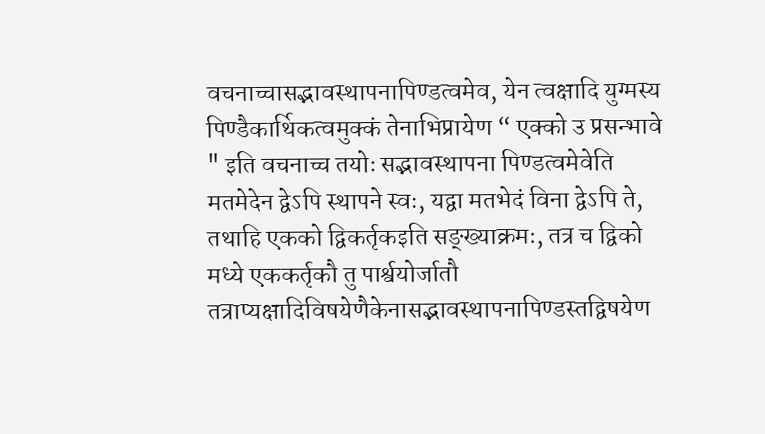वचनाच्चासद्भावस्थापनापिण्डत्वमेव, येन त्वक्षादि युग्मस्य पिण्डैकार्थिकत्वमुक्कं तेनाभिप्रायेण “ एक्को उ प्रसन्भावे " इति वचनाच्च तयोः सद्भावस्थापना पिण्डत्वमेवेति मतमेदेन द्वेऽपि स्थापने स्वः, यद्वा मतभेदं विना द्वेऽपि ते, तथाहि एकको द्विकर्तृकइति सङ्ख्याक्रमः, तत्र च द्विको मध्ये एककर्तृकौ तु पार्श्वयोर्जातौ तत्राप्यक्षादिविषयेणैकेनासद्भावस्थापनापिण्डस्तद्विषयेण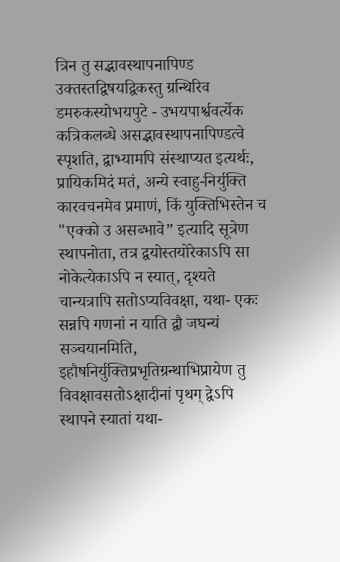त्रिन तु सद्भावस्थापनापिण्ड उक्तस्तद्विषयद्विकस्तु ग्रन्थिरिव डमरुकस्योभयपुटे - उभयपार्श्ववर्त्येक कत्रिकलब्धे असद्भावस्थापनापिण्डत्वे स्पृशति, द्वाभ्यामपि संस्थाप्यत इत्यर्थः, प्रायिकमिदं मतं, अन्ये स्वाहु-निर्युक्ति कारवचनमेव प्रमाणं, किं युक्तिभिस्तेन च "एक्को उ असब्भावे” इत्यादि सूत्रेण स्थापनोता, तत्र द्वयोस्तयोरेकाऽपि सा नोकेत्येकाऽपि न स्यात्, दृश्यते चान्यत्रापि सतोऽप्यविवक्षा, यथा- एकः सन्नपि गणनां न याति द्वौ जघन्यं सञ्चयानमिति, इहौषनिर्युक्तिप्रभृतिग्रन्थाभिप्रायेण तु विवक्षावसतोऽक्षादीनां पृथग् द्वेऽपि स्थापने स्यातां यथा-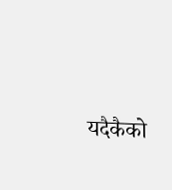यदैकैको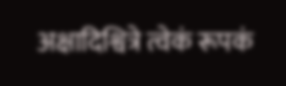अक्षादिश्वित्रे त्वेकं रूपकं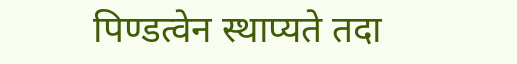पिण्डत्वेन स्थाप्यते तदा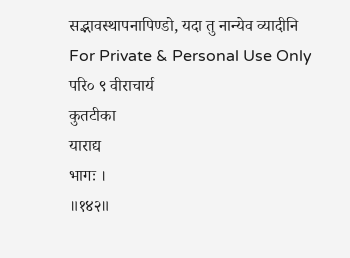सद्भावस्थापनापिण्डो, यदा तु नान्येव व्यादीनि
For Private & Personal Use Only
परि० ९ वीराचार्य
कुतटीका
याराद्य
भागः ।
॥१४२॥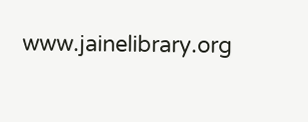www.jainelibrary.org